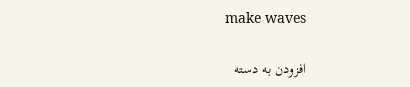make waves

افزودن به دسته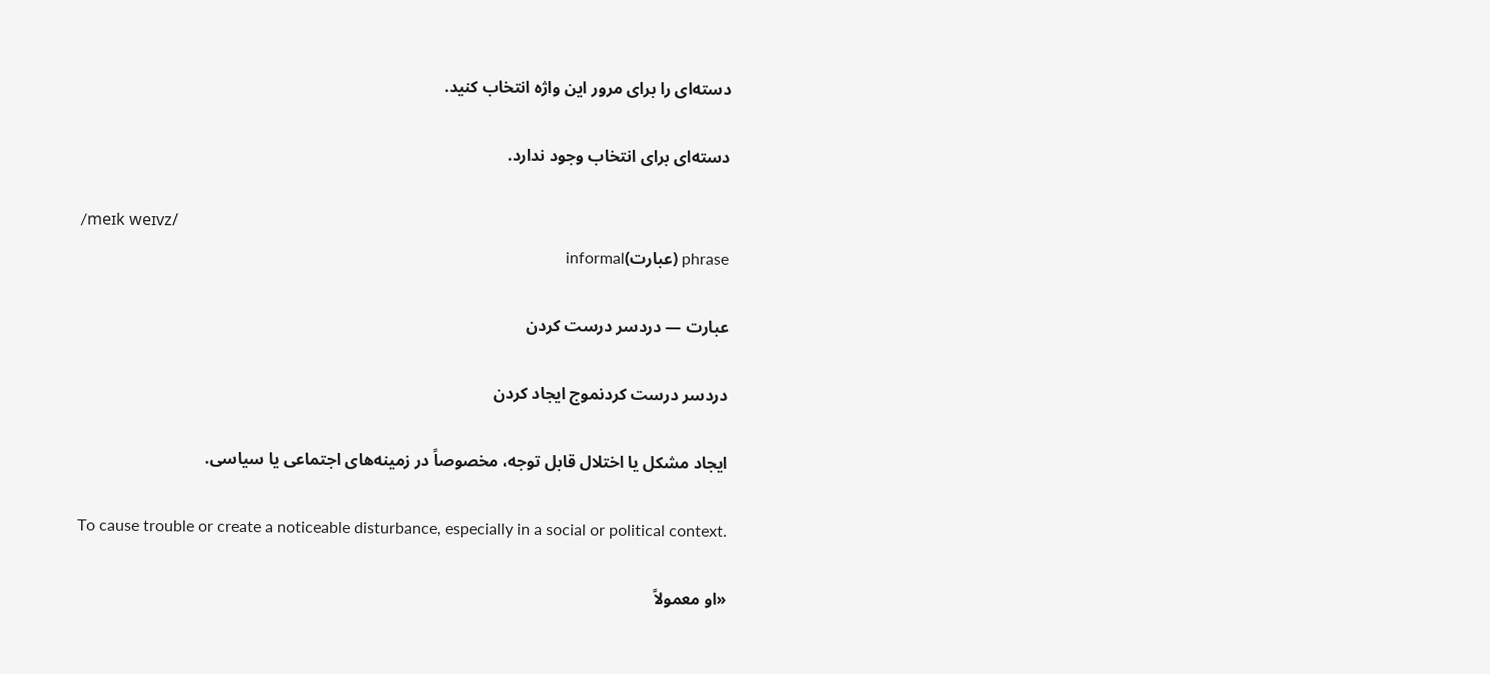دسته‌ای را برای مرور این واژه انتخاب کنید.

دسته‌ای برای انتخاب وجود ندارد.

/meɪk weɪvz/
phrase (عبارت)informal

عبارت — دردسر درست کردن

دردسر درست کردنموج ایجاد کردن

ایجاد مشکل یا اختلال قابل توجه، مخصوصاً در زمینه‌های اجتماعی یا سیاسی.

To cause trouble or create a noticeable disturbance, especially in a social or political context.

«او معمولاً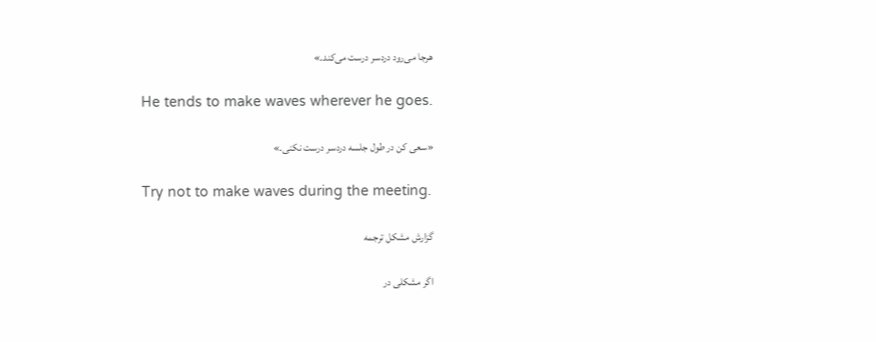هرجا می‌رود دردسر درست می‌کند.»

He tends to make waves wherever he goes.

«سعی کن در طول جلسه دردسر درست نکنی.»

Try not to make waves during the meeting.

گزارش مشکل ترجمه

اگر مشکلی در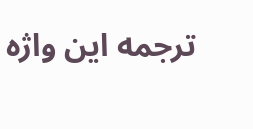ترجمه این واژه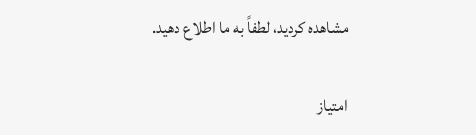مشاهده کردید، لطفاً به ما اطلاع دهید.

امتیاز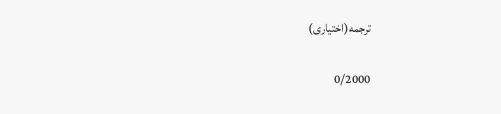ترجمه(اختیاری)

0/2000